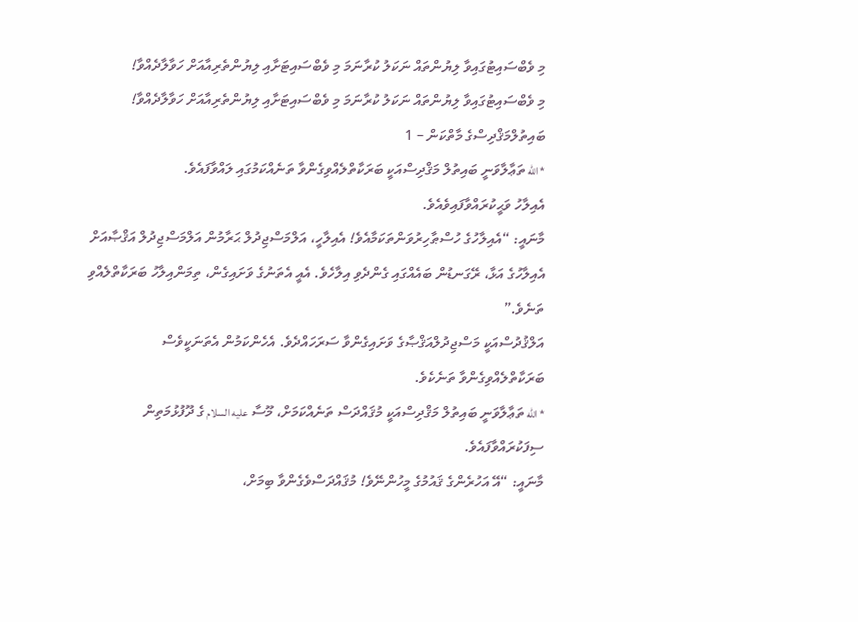މި ވެބްސައިޓުގައިވާ ލިޔުންތައް ނަކަލު ކުރާނަމަ މި ވެބްސައިޓަށާއި ލިޔުންތެރިއާއަށް ހަވާލާދެއްވާ!
މި ވެބްސައިޓުގައިވާ ލިޔުންތައް ނަކަލު ކުރާނަމަ މި ވެބްސައިޓަށާއި ލިޔުންތެރިއާއަށް ހަވާލާދެއްވާ!
ބައިތުލްމަޤްދިސްގެ މާތްކަން – 1
* الله ތަޢާލާވަނީ ބައިތުލް މަޤްދިސްއަކީ ބަރަކާތްލެއްވިގެންވާ ތަނެއްކަމުގައި ލައްވާފައެވެ.
އެއިލާހު ވަޙީކުރައްވާފައިވެއެވެ.
މާނައީ: “އެއިލާހުގެ ހުސްޠާހިރުވަންތަކަމާއެވެ! އެއިލާހީ، އަލްމަސްޖިދުލް ޙަރާމުން އަލްމަސްޖިދުލް އަޤްޞާއަށް އެއިލާހުގެ އަޅާ، ރޭގަނޑުން ބައެއްގައި ގެންދެވި އިލާހެވެ. އެއީ އެތަނުގެ ވަށައިގެން، ތިމަންއިލާހު ބަރަކާތްލެއްވި ތަނެވެ.”
އަލްޤުދުސްއަކީ މަސްޖިދުލްއަޤްޞާގެ ވަށައިގެންވާ ސަރަހައްދެވެ. އެހެންކަމުން އެތަނަކީވެސް ބަރަކާތްލެއްވިގެންވާ ތަނެކެވެ.
* الله ތަޢާލާވަނީ ބައިތުލް މަޤްދިސްއަކީ މުޤައްދަސް ތަނެއްކަމަށް، މޫސާ عليه السلام ގެ ދޫފުޅުމަތިން ސިފަކުރައްވާފައެވެ.
މާނައީ: “އޭ އަހުރެންގެ ޤައުމުގެ މީހުންނޭވެ! މުޤައްދަސްވެގެންވާ ބިމަށް،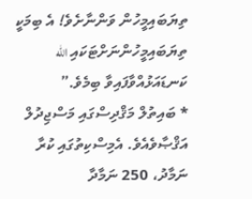ތިޔަބައިމީހުން ވަންނާށެވެ! އެ ބިމަކީ ތިޔަބައިމީހުންނަށްޓަކައި الله ކަނޑައަޅުއްވާފައިވާ ބިމެވެ.”
* ބައިތުލް މަޤްދިސްގައި މަސްޖިދުލް އަޤްޞާވެއެވެ. އެމިސްކިތުގައި ކުރާ ނަމާދު، 250 ނަމާދާ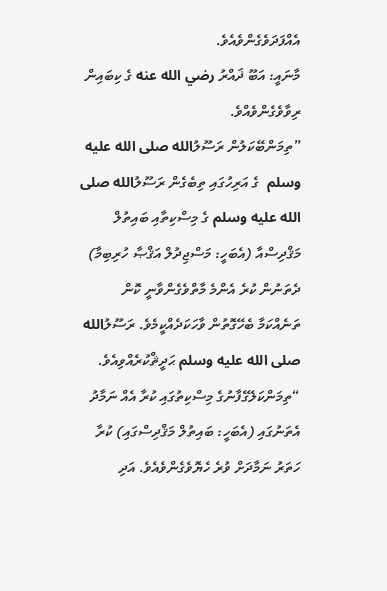އެއްފަދަވެގެންވެއެވެ.
މާނައީ: އަބޫ ޛައްރު رضي الله عنه ގެ ކިބައިން ރިވާވެގެންވެއްވެ.
”ތިމަންބޭކަލުން ރަސޫލުالله صلى الله عليه وسلم  ގެ އަރިހުގައި ތިބެގެން ރަސޫލުالله صلى الله عليه وسلم ގެ މިސްކިތާއި ބައިތުލް މަޤްދިސްއާ (އެބަހީ: މަސްޖިދުލް އަޤްޞާ ހުރިބިމާ) ދެތަނުން ކުރެ އެންމެ މާތްވެގެންވާނީ ކޮން ތަނެއްކަމާ ބެހޭގޮތުން ވާހަކަދެއްކީމެވެ. ރަސޫލުالله صلى الله عليه وسلم ޙަދީޘްކުރެއްވިއެވެ. “ތިމަންކަލޭގެފާނުގެ މިސްކިތުގައި ކުރާ އެއް ނަމާދު އެތަނުގައި (އެބަހީ: ބައިތުލް މަޤްދިސްގައި) ކުރާ ހަތަރު ނަމާދަށް ވުރެ ހެޔޮވެގެންވެއެވެ. އަދި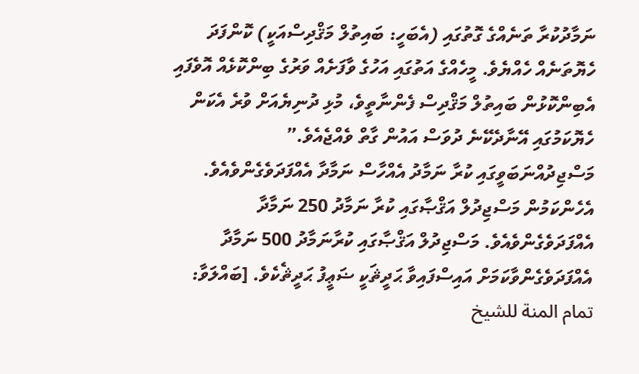ނަމާދުކުރާ ތަނެއްގެ ގޮތުގައި (އެބަހީ: ބައިތުލް މަޤްދިސްއަކީ) ކޮންފަދަ ހެޔޮތަނެއް ހެއްޔެވެ. މީހެއްގެ އަތުގައި އަހުގެ ވާފަށެއް ވަރުގެ ބިންކޮޅެއް އޮވެފައި އެބިންކޮޅުން ބައިތުލް މަޤްދިސް ފެންނާތީވެ، މުޅި ދުނިޔެއަށް ވުރެ އެކަން  ހެޔޮކަމުގައި އޭނާދެކޭނެ ދުވަސް އައުން ގާތް ވެއްޖެއެވެ.”
މަސްޖިދުއްނަބަވީގައި ކުރާ ނަމާދު އެއްހާސް ނަމާދާ އެއްފަދަވެގެންވެއެވެ. އެހެންކަމުން މަސްޖިދުލް އަޤްޞާގައި ކުރާ ނަމާދު 250 ނަމާދާ އެއްފަދަވެގެންވެއެވެ. މަސްޖިދުލް އަޤްޞާގައި ކުރާނަމާދު 500 ނަމާދާ އެއްފަދަވެގެންވާކަމަށް އައިސްފައިވާ ޙަދީޘަކީ ޟަޢީފު ޙަދީޘެކެވެ. [ބައްލަވާ: تمام المنة للشيخ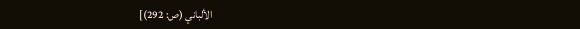الألباني (ص: 292)]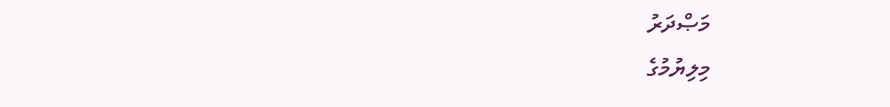މަޞްދަރު
މިލިޔުމުގެ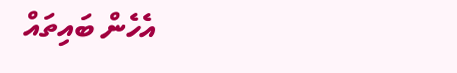އެހެން ބައިތައް